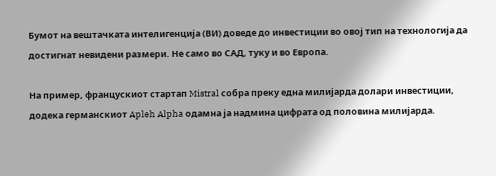Бумот на вештачката интелигенција (ВИ) доведе до инвестиции во овој тип на технологија да достигнат невидени размери. Не само во САД, туку и во Европа.

На пример, францускиот стартап Mistral собра преку една милијарда долари инвестиции, додека германскиот Apleh Alpha одамна ја надмина цифрата од половина милијарда.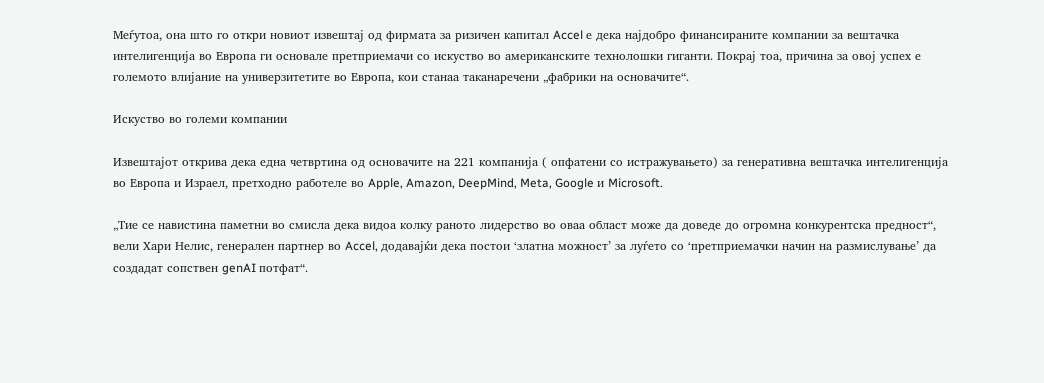Меѓутоа, она што го откри новиот извештај од фирмата за ризичен капитал Accel е дека најдобро финансираните компании за вештачка интелигенција во Европа ги основале претприемачи со искуство во американските технолошки гиганти. Покрај тоа, причина за овој успех е големото влијание на универзитетите во Европа, кои станаа таканаречени „фабрики на основачите“.

Искуство во големи компании

Извештајот открива дека една четвртина од основачите на 221 компанија ( опфатени со истражувањето) за генеративна вештачка интелигенција во Европа и Израел, претходно работеле во Apple, Amazon, DeepMind, Meta, Google и Microsoft.

„Тие се навистина паметни во смисла дека видоа колку раното лидерство во оваа област може да доведе до огромна конкурентска предност“, вели Хари Нелис, генерален партнер во Accel, додавајќи дека постои ‘златна можност’ за луѓето со ‘претприемачки начин на размислување’ да создадат сопствен genAI потфат“.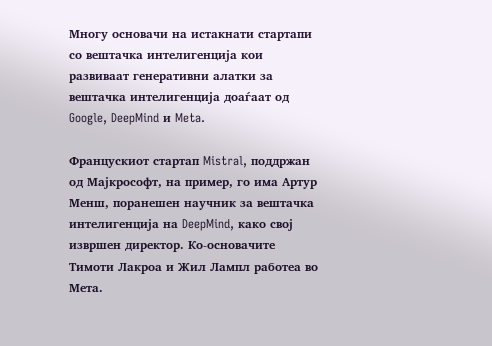Многу основачи на истакнати стартапи со вештачка интелигенција кои развиваат генеративни алатки за вештачка интелигенција доаѓаат од Google, DeepMind и Meta.

Францускиот стартап Mistral, поддржан од Мајкрософт, на пример, го има Артур Менш, поранешен научник за вештачка интелигенција на DeepMind, како свој извршен директор. Ко-основачите Тимоти Лакроа и Жил Лампл работеа во Мета.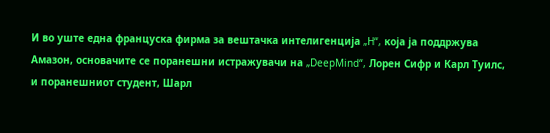И во уште една француска фирма за вештачка интелигенција „H“, која ја поддржува Амазон, основачите се поранешни истражувачи на „DeepMind“, Лорен Сифр и Карл Туилс, и поранешниот студент, Шарл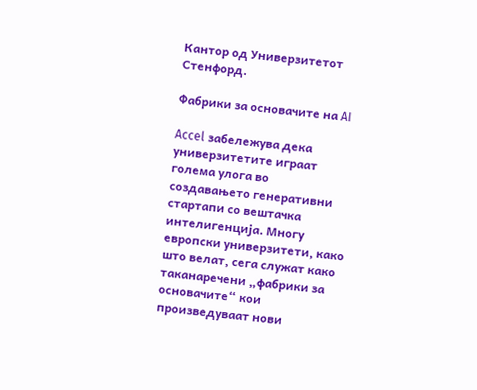Кантор од Универзитетот Стенфорд.

Фабрики за основачите на AI

Accel забележува дека универзитетите играат голема улога во создавањето генеративни стартапи со вештачка интелигенција. Многу европски универзитети, како што велат, сега служат како таканаречени „фабрики за основачите“ кои произведуваат нови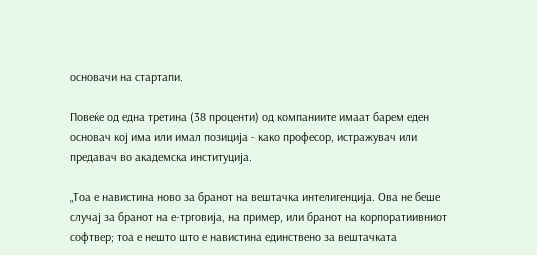основачи на стартапи.

Повеќе од една третина (38 проценти) од компаниите имаат барем еден основач кој има или имал позиција - како професор, истражувач или предавач во академска институција.

„Тоа е навистина ново за бранот на вештачка интелигенција. Ова не беше случај за бранот на е-трговија, на пример, или бранот на корпоратиивниот софтвер; тоа е нешто што е навистина единствено за вештачката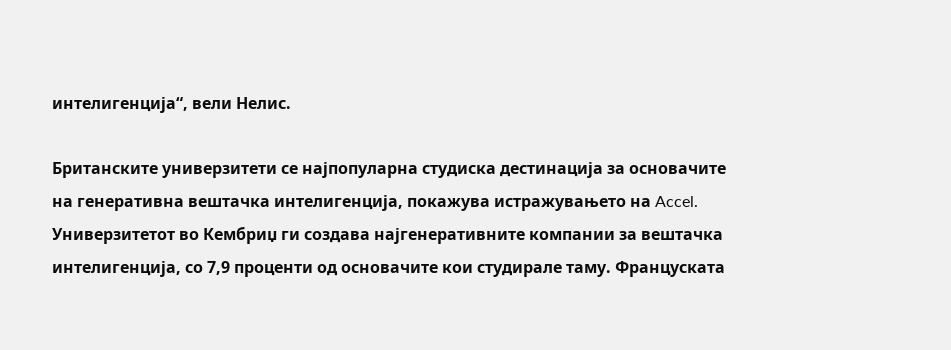интелигенција“, вели Нелис.

Британските универзитети се најпопуларна студиска дестинација за основачите на генеративна вештачка интелигенција, покажува истражувањето на Accel. Универзитетот во Кембриџ ги создава најгенеративните компании за вештачка интелигенција, со 7,9 проценти од основачите кои студирале таму. Француската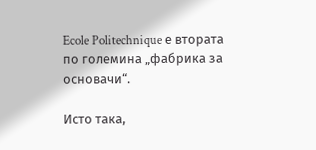Ecole Politechnique е втората по големина „фабрика за основачи“.

Исто така,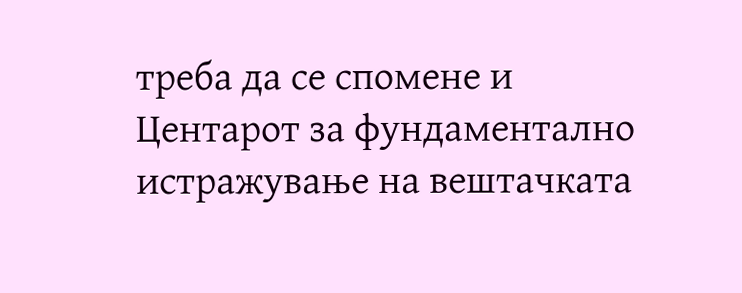треба да се спомене и Центарот за фундаментално истражување на вештачката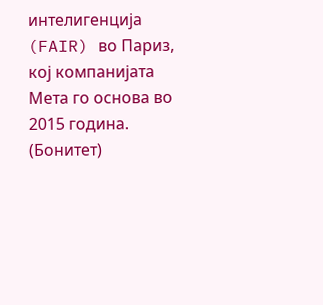интелигенција (FAIR) во Париз, кој компанијата Мета го основа во 2015 година. (Бонитет)